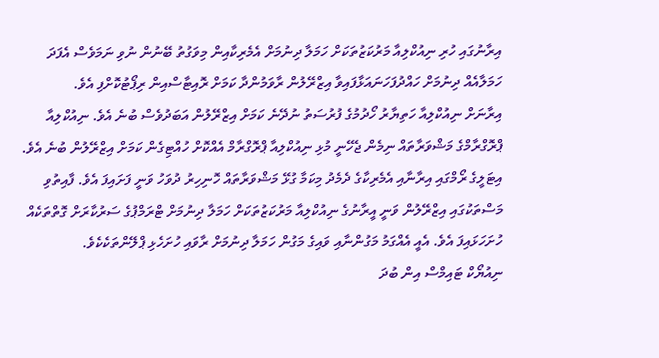އިރާނުގައި ހުރި ނިއުކްލިއާ މަރުކަޒުތަކަށް ހަމަލާ ދިނުމަށް އެމެރިކާއިން މިވަގުތު ބޭނުން ނުވި ނަމަވެސް އެފަދަ ހަމަލާއެއް ދިނުމަށް ހައްދުފަހަނައަޅާފައިވާ އިޒްރޭލުން ރާވަމުންދާ ކަމަށް ރޮއިޓާސްއިން ރިޕޯޓުކޮށްފި އެވެ.
އިރާނަށް ނިއުކްލިއާ ހަތިޔާރު ހޯދުމުގެ ފުރުސަތު ނުދޭނެ ކަމަށް އިޒްރޭލުން އަބަދުވެސް ބުނެ އެވެ. ނިއުކްލިއާ ޕްރޮގްރާމްގެ މަޝްވަރާތައް ނިމެން ޖެހޭނީ މުޅި ނިއުކްލިއާ ޕްރޮގްރާމް އެއްކޮށް ހުއްޓިގެން ކަމަށް އިޒްރޭލުން ބުނެ އެވެ.
އިޓަލީގެ ރޯމްގައި އިރާނާއި އެމެރިކާގެ ދެމެދު މިކަމާ ގުޅޭ މަޝްވަރާތައް ހޮނިހިރު ދުވަހު ވަނީ ފަށައިފަ އެވެ. ފާއިތުވި މަސްތަކުގައި އިޒްރޭލުން ވަނީ އީރާނުގެ ނިއުކްލިއާ މަރުކަޒުތަކަށް ހަމަލާ ދިނުމަށް ޓްރަމްޕުގެ ސަރުކާރަށް ގޮތްތަކެއް ހުށަހަޅައިފަ އެވެ. އެއީ އެއްގަމު މަގުންނާއި ވައިގެ މަގުން ހަމަލާ ދިނުމަށް ރާވައި ހުށަހެޅި ޕްލޭންތަކެކެވެ.
ނިއުޔޯކް ޓައިމްސް އިން ބުދަ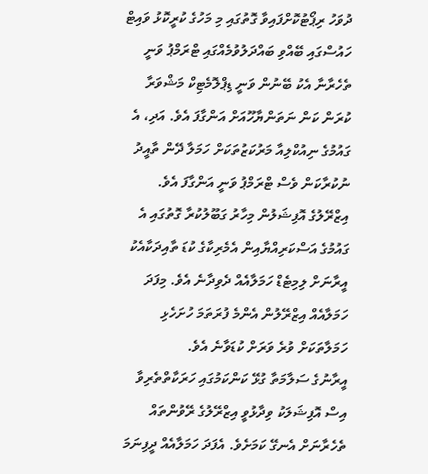ދުވަހު ރިޕޯޓުކޮށްފައިވާ ގޮތުގައި މި މަހުގެ ކުރީކޮޅު ވައިޓް ހައުސްގައި ބޭއްވި ބައްދަލުވުމެއްގައި ޓްރަމްޕު ވަނީ ތެހެރާނާ އެކު ބޭނުން ވަނީ ޑިޕްލޮމެޓިކް މަޝްވަރާ ކުރަން ކަން ނަތަންޔާހޫއަށް އަންގާފަ އެވެ. އަދި، އެ ގައުމުގެ ނިއުކްލިއާ މަރުކަޒުތަކަށް ހަމަލާ ދޭން ތާއީދު ނުކުރާކަން ވެސް ޓްރަމްޕު ވަނީ އަންގާފަ އެވެ.
އިޒްރޭލުގެ އޮފިޝަލުން މިހާރު ގަބޫލުކުރާ ގޮތުގައި އެ ގައުމުގެ އަސްކަރިއްޔާއިން އެމެރިކާގެ ކުޑަ ތާއިދަކާއެކު އީރާނަށް ލިމިޓެޑް ހަމަލާއެއް ދެވިދާނެ އެވެ. މިފަދަ ހަމަލާއެއް އިޒްރޭލުން އެންމެ ފުރަތަމަ ހުށަހެޅި ހަމަލާތަކަށް ވުރެ ވަރަށް ކުޑަވާނެ އެވެ.
އީރާނުގެ ސަލާމަތާ ގުޅޭ ކަންކަމުގައި ހަރަކާތްތެރިވާ އިސް އޮފިޝަލަކު ވިދާޅުވީ އިޒްރޭލުގެ ރޭވުންތައް ތެހެރާނަށް އެނގޭ ކަމަށެވެ. އެފަދަ ހަމަލާއެއް ދީފިނަމަ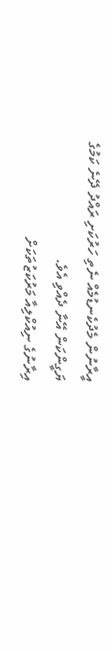އީރާނުން މެދުކެނޑުމެއް ނެތި ހަރުކަށި ރައްދު ދޭނެ ކަމުގެ ޔަގީންކަން އޭނާ ދެއްވި އެވެ.
އިރާނުގެ ނިއުކްލިއާ މަރުކަޒުތަކަށް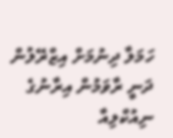ހަމަލާ ދިނުމަށް އިޒްރޭލުން ދަނީ ރާވަމުން އިރާނުގެ ނިއުކްލިއާ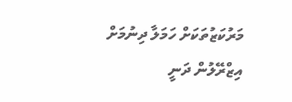މަރުކަޒުތަކަށް ހަމަލާ ދިނުމަށް އިޒްރޭލުން ދަނީ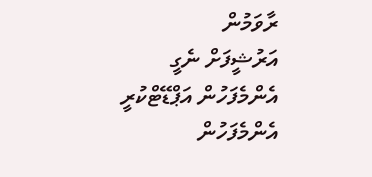ރާވަމުން
އަރުޝީފަށް ނެގީ
އެންމެފަހުން އަޕްޑޭޓްކުރީ
އެންމެފަހުން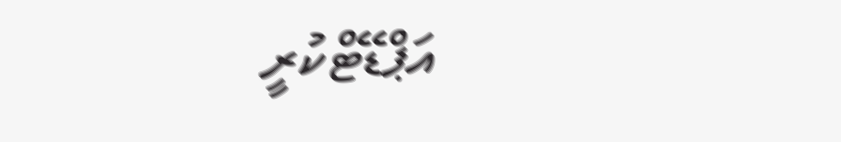އަޕްޑޭޓްކުރީ